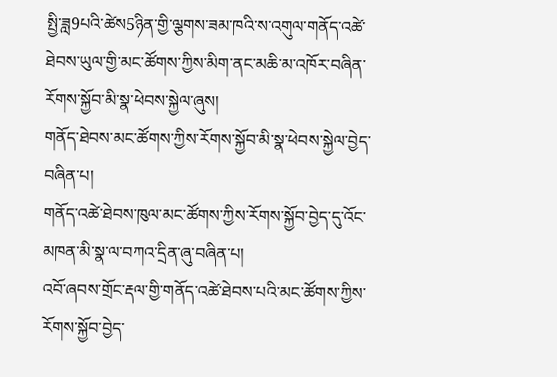སྤྱི་ཟླ9པའི་ཚེས5ཉིན་གྱི་ལྕགས་ཟམ་ཁའི་ས་འགུལ་གནོད་འཚེ་ཐེབས་ཡུལ་གྱི་མང་ཚོགས་ཀྱིས་མིག་ནང་མཆི་མ་འཁོར་བཞིན་རོགས་སྐྱོབ་མི་སྣ་ཕེབས་སྐྱེལ་ཞུས།
གནོད་ཐེབས་མང་ཚོགས་ཀྱིས་རོགས་སྐྱོབ་མི་སྣ་ཕེབས་སྐྱེལ་བྱེད་བཞིན་པ།
གནོད་འཚེ་ཐེབས་ཁུལ་མང་ཚོགས་ཀྱིས་རོགས་སྐྱོབ་བྱེད་དུ་འོང་མཁན་མི་སྣ་ལ་བཀའ་དྲིན་ཞུ་བཞིན་པ།
འབོ་ཞབས་གྲོང་རྡལ་གྱི་གནོད་འཚེ་ཐེབས་པའི་མང་ཚོགས་ཀྱིས་རོགས་སྐྱོབ་བྱེད་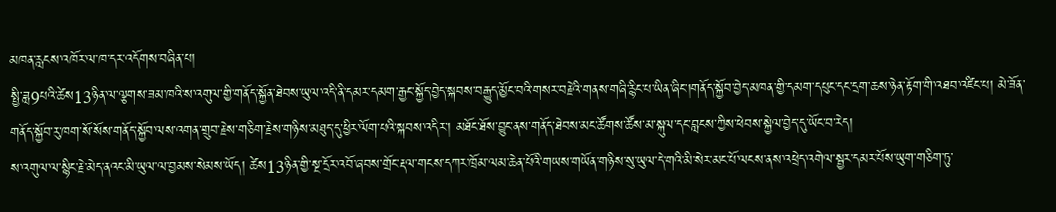མཁན་རླངས་འཁོར་ལ་ཁ་དར་འདོགས་བཞིན་པ།
སྤྱི་ཟླ9པའི་ཚེས13ཉིན་ལ་ལྕགས་ཟམ་ཁའི་ས་འགུལ་གྱི་གནོད་སྐྱོན་ཐེབས་ཡུལ་འདི་ནི་དམར་དམག་རྒྱང་སྐྱོད་བྱེད་སྐབས་བརྒྱུད་མྱོང་བའི་གསར་བརྗེའི་གནས་གཞི་རྙིང་པ་ཡིན་ཞིང་།གནོད་སྐྱོབ་བྱེད་མཁན་གྱི་དམག་དཔུང་དང་དྲག་ཆས་ཉེན་རྟོག་གི་འཐབ་འཛིང་པ། མེ་ཟོན་གནོད་སྐྱོབ་རུ་ཁག་སོ་སོས་གནོད་སྐྱོབ་ལས་འགན་གྲུབ་རྗེས་གཅིག་རྗེས་གཉིས་མཐུད་དུ་ཕྱིར་ལོག་པའི་སྐབས་འདིར་། མཐོང་ཐོས་བྱུང་ནས་གནོད་ཐེབས་མང་ཚོགས་ཚོས་མ་སྐུལ་དང་བླངས་ཀྱིས་ཕེབས་སྐྱེལ་བྱེད་དུ་ཡོང་བ་རེད།
ས་འགུལ་ལ་སྙིང་རྗེ་མེད་ནའང་མི་ཡུལ་ལ་བྱམས་སེམས་ཡོད། ཚེས13ཉིན་གྱི་སྔ་དྲོར་འབོ་ཞབས་གྲོང་རྡལ་གངས་དཀར་ཁྲོམ་ལམ་ཆེན་པོའི་གཡས་གཡོན་གཉིས་སུ་ཡུལ་དེ་གའི་མི་སེར་མང་པོ་ལངས་ནས་འཕྲེད་འགེལ་སྦྱར་དམར་པོས་ཡུག་གཅིག་ཏུ་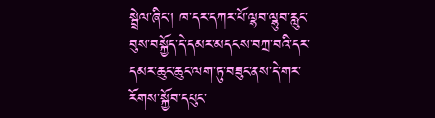སྦྲེལ་ཞིང་། ཁ་དར་དཀར་པོ་ལྷབ་ལྷུབ་རླུང་བུས་བསྐྱོད་དེ་དམར་མདངས་བཀྲ་བའི་དར་དམར་ཆུང་ཆུང་ལག་ཏུ་བཟུང་ནས་དེ་གར་རོགས་སྐྱོབ་དཔུང་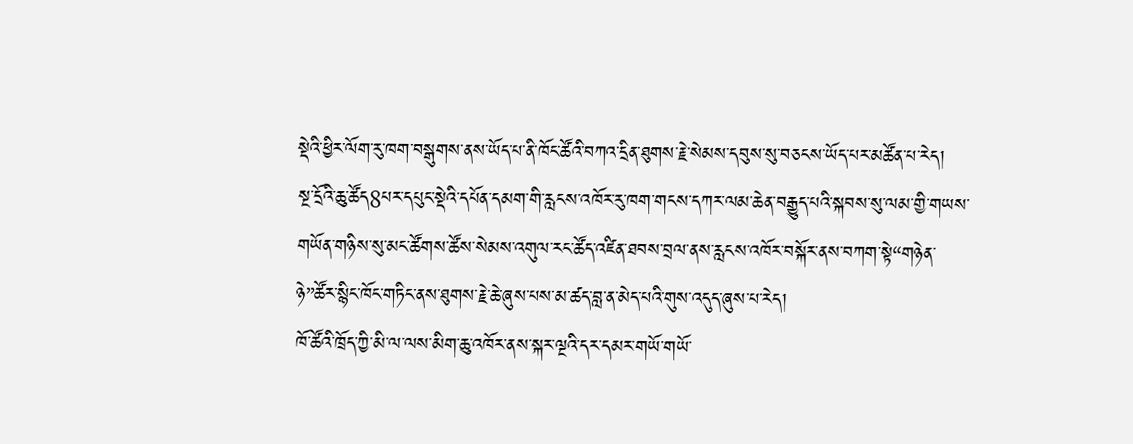སྡེའི་ཕྱིར་ལོག་རུ་ཁག་བསྒུགས་ནས་ཡོད་པ་ནི་ཁོང་ཚོའི་བཀའ་དྲིན་ཐུགས་རྗེ་སེམས་དབུས་སུ་བཅངས་ཡོད་པར་མཚོན་པ་རེད།
སྔ་དྲོའི་ཆུ་ཚོད8པར་དཔུང་སྡེའི་དཔོན་དམག་གི་རླངས་འཁོར་རུ་ཁག་གངས་དཀར་ལམ་ཆེན་བརྒྱུད་པའི་སྐབས་སུ་ལམ་གྱི་གཡས་གཡོན་གཉིས་སུ་མང་ཚོགས་ཚོས་སེམས་འགུལ་རང་ཚོད་འཛིན་ཐབས་བྲལ་ནས་རླངས་འཁོར་བསྐོར་ནས་བཀག་སྟེ“གཉེན་ཉེ”ཚོར་སྙིང་ཁོང་གཏིང་ནས་ཐུགས་རྗེ་ཆེ་ཞུས་པས་མ་ཚད་བླ་ན་མེད་པའི་གུས་འདུད་ཞུས་པ་རེད།
ཁོ་ཚོའི་ཁྲོད་ཀྱི་མི་ལ་ལས་མིག་ཆུ་འཁོར་ནས་སྐར་ལྔའི་དར་དམར་གཡོ་གཡོ་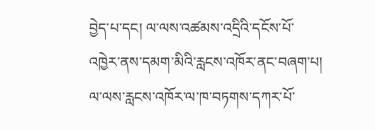བྱེད་པ་དང། ལ་ལས་འཚམས་འདྲིའི་དངོས་པོ་འཁྱེར་ནས་དམག་མིའི་རླངས་འཁོར་ནང་བཞག་པ། ལ་ལས་རླངས་འཁོར་ལ་ཁ་བཏགས་དཀར་པོ་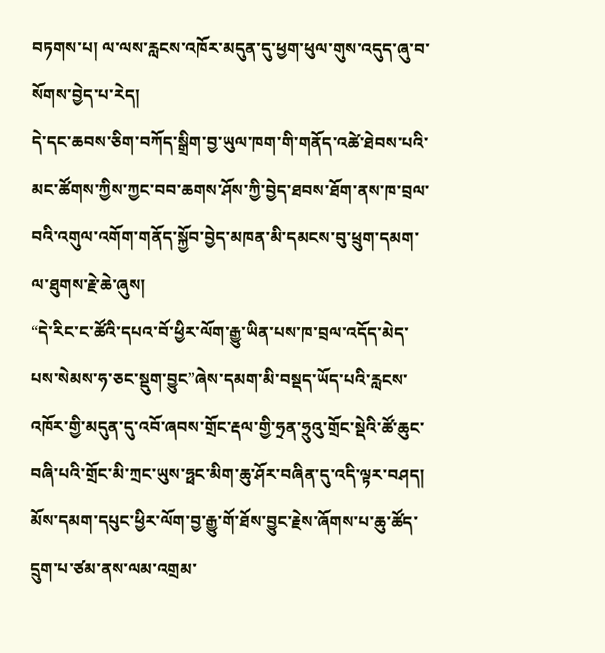བཏགས་པ། ལ་ལས་རླངས་འཁོར་མདུན་དུ་ཕྱག་ཕུལ་གུས་འདུད་ཞུ་བ་སོགས་བྱེད་པ་རེད།
དེ་དང་ཆབས་ཅིག་བཀོད་སྒྲིག་བྱ་ཡུལ་ཁག་གི་གནོད་འཚེ་ཐེབས་པའི་མང་ཚོགས་ཀྱིས་ཀྱང་བབ་ཆགས་ཤོས་ཀྱི་བྱེད་ཐབས་ཐོག་ནས་ཁ་བྲལ་བའི་འགུལ་འགོག་གནོད་སྐྱོབ་བྱེད་མཁན་མི་དམངས་བུ་ཕྲུག་དམག་ལ་ཐུགས་རྗེ་ཆེ་ཞུས།
“དེ་རིང་ང་ཚོའི་དཔའ་བོ་ཕྱིར་ལོག་རྒྱུ་ཡིན་པས་ཁ་བྲལ་འདོད་མེད་པས་སེམས་ཧ་ཅང་སྡུག་བྱུང”ཞེས་དམག་མི་བསྡད་ཡོད་པའི་རླངས་འཁོར་གྱི་མདུན་དུ་འབོ་ཞབས་གྲོང་རྡལ་གྱི་ཧྲན་ཧྲུའུ་གྲོང་སྡེའི་ཚོ་ཆུང་བཞི་པའི་གྲོང་མི་ཀྲང་ཡུས་ཧྥང་མིག་ཆུ་ཤོར་བཞིན་དུ་འདི་ལྟར་བཤད། མོས་དམག་དཔུང་ཕྱིར་ལོག་བྱ་རྒྱུ་གོ་ཐོས་བྱུང་རྗེས་ཞོགས་པ་ཆུ་ཚོད་དྲུག་པ་ཙམ་ནས་ལམ་འགྲམ་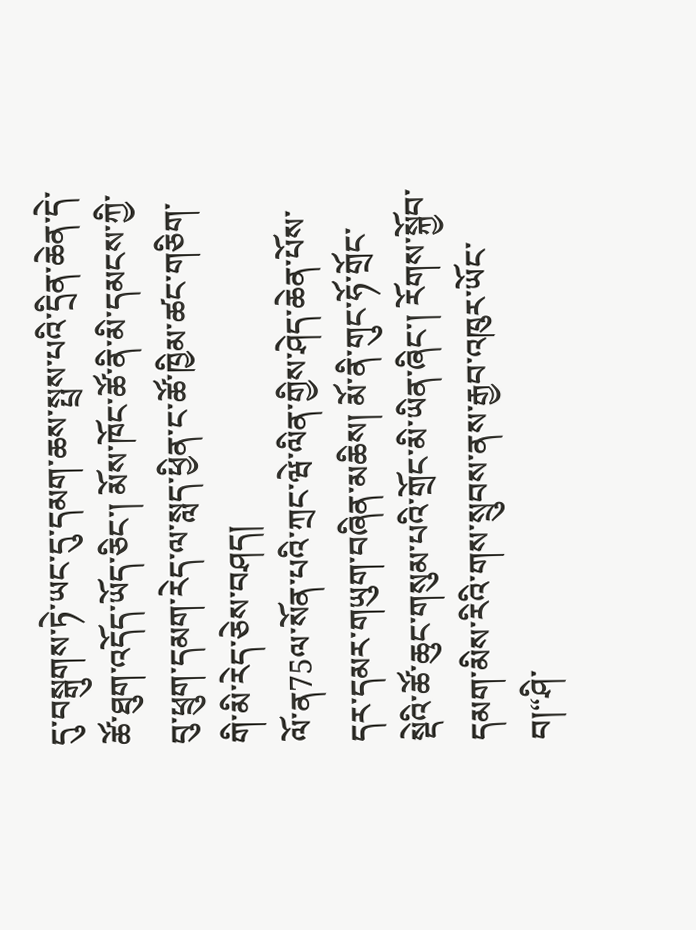དུ་བསྒུགས་ཏེ་ཡང་དུ་དམག་ཆས་སྤྲས་པའི་དྲིན་ཆེན་དེ་ཚོ་ཐུག་འདོད་ཡོད་ཅིང་། མོས་ཁོང་ཚོ་ནི་མི་དམངས་ཀྱི་བུ་ཕྲུག་དམག་རེད་ལ་སླད་ཕྱིན་ང་ཚོ་ཁྱིམ་ཚང་གཅིག་གི་མི་རེད་ཅེས་བཤད།
ལོ་ན75ལ་སོན་པའི་ཀྲང་ཝེ་ལིན་གྱིས་ཤེད་ཆེན་པོས་དར་དམར་གཡུག་བཞིན་མཆིས། མོ་ནི་གུང་ཧོ་གྲོང་སྡེའི་ཚོ་ཆུང་གསུམ་པའི་གྲོང་མི་ཡིན་ཞིང་། རོགས་སྐྱོབ་དམག་མིས་རིའི་གས་སྲུབས་ནས་རྒྱབ་འཁུར་ཡོང་བ།“ཤི་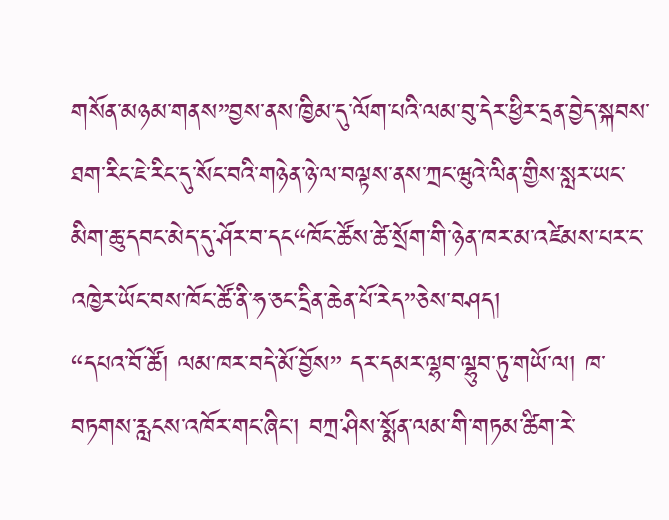གསོན་མཉམ་གནས”བྱས་ནས་ཁྱིམ་དུ་ལོག་པའི་ལམ་བུ་དེར་ཕྱིར་དྲན་བྱེད་སྐབས་ཐག་རིང་ཇེ་རིང་དུ་སོང་བའི་གཉེན་ཉེ་ལ་བལྟས་ནས་ཀྲང་ཝུའེ་ལིན་གྱིས་སླར་ཡང་མིག་ཆུ་དབང་མེད་དུ་ཤོར་བ་དང“ཁོང་ཚོས་ཚེ་སྲོག་གི་ཉེན་ཁར་མ་འཛེམས་པར་ང་འཁྱེར་ཡོང་བས་ཁོང་ཚོ་ནི་ཧ་ཅང་དྲིན་ཆེན་པོ་རེད”ཅེས་བཤད།
“དཔའ་བོ་ཚོ། ལམ་ཁར་བདེ་མོ་བྱོས” དར་དམར་ལྷབ་ལྷུབ་ཏུ་གཡོ་ལ། ཁ་བཏགས་རླངས་འཁོར་གང་ཞིང་། བཀྲ་ཤིས་སྨོན་ལམ་གི་གཏམ་ཚིག་རེ་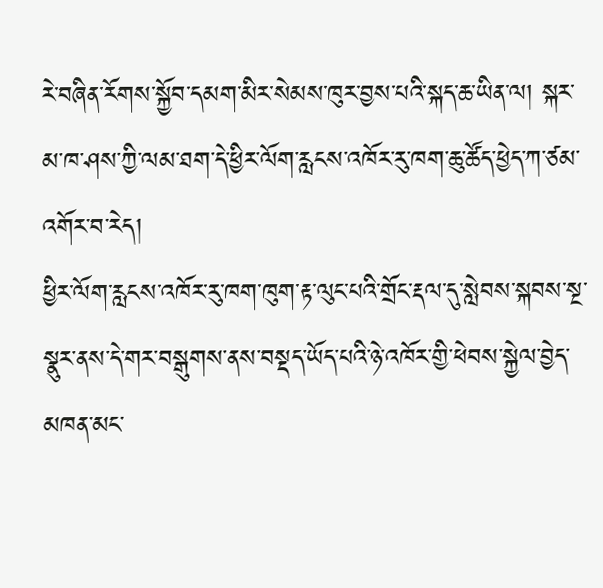རེ་བཞིན་རོགས་སྐྱོབ་དམག་མིར་སེམས་ཁུར་བྱས་པའི་སྐད་ཆ་ཡིན་ལ། སྐར་མ་ཁ་ཤས་ཀྱི་ལམ་ཐག་དེ་ཕྱིར་ལོག་རླངས་འཁོར་རུ་ཁག་ཆུ་ཚོད་ཕྱེད་ཀ་ཙམ་འགོར་བ་རེད།
ཕྱིར་ལོག་རླངས་འཁོར་རུ་ཁག་ཁུག་རྟ་ལུང་པའི་གྲོང་རྡལ་དུ་སླེབས་སྐབས་སྔ་སྣུར་ནས་དེ་གར་བསྒུགས་ནས་བསྡད་ཡོད་པའི་ཉེ་འཁོར་གྱི་ཕེབས་སྐྱེལ་བྱེད་མཁན་མང་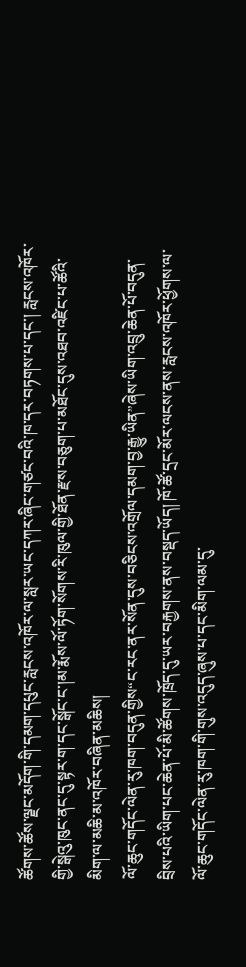ཚོགས་ཚོས་ལྗང་མདོག་གི་དམག་དཔུང་རླངས་འཁོར་ལ་སླར་ཡང་དཀར་ཞིང་གཙང་བའི་ཁ་དར་བཏགས་པ་དང་། རླངས་འཁོར་གྱི་སྒེའུ་ཁུང་ནང་དུ་སྟར་ག་དང་སྒོང་ང་།མ་རྨོས་ལོ་ཏོག་སོགས་རི་ཁུལ་གྱི་ཐོན་རྫས་བཅུག་པ་མཐོང་དུས་འཐབ་འཛིང་པ་ཚོའི་མིག་ལ་མཆི་མ་འཁོར་བཞིན་མཆིས།
ལོ་ཆུང་གདོང་ལེན་རུ་ཁག་བདུན་གྱིས“ང་རང་ནར་སོན་དུས་བཅིངས་འགྲོལ་དམག་བྱ་རྒྱུ་ཡིན”ཞེས་ཡིག་འབྲུ་ཆེན་པོ་བདུན་བྲིས་པའི་ཡིག་པང་ཆེན་པོ་མི་ཚོགས་ཁྲོད་དུ་ཡར་བརྐྱགས་ནས་བསྡད་ཡོད། ཁོ་ཚོ་དྲང་མོར་ལངས་ནས་རླངས་འཁོར་ཕྱོགས་ལ་ལོ་ཆུང་གདོང་ལེན་རུ་ཁག་གི་གུས་འདུད་ཞུས་པ་དང་མིག་ལམ་དུ་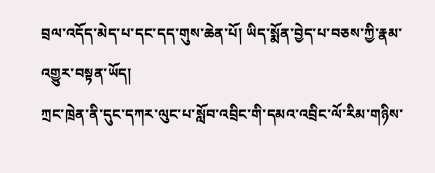བྲལ་འདོད་མེད་པ་དང་དད་གུས་ཆེན་པོ། ཡིད་སྨོན་བྱེད་པ་བཅས་ཀྱི་རྣམ་འགྱུར་བསྟན་ཡོད།
ཀྲང་ཁྲེན་ནི་དུང་དཀར་ལུང་པ་སློབ་འབྲིང་གི་དམའ་འབྲིང་ལོ་རིམ་གཉིས་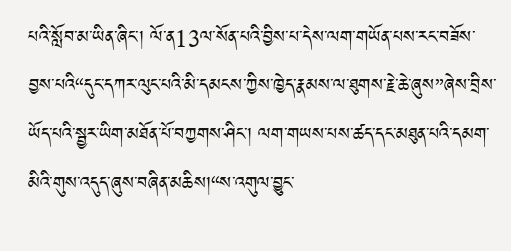པའི་སློབ་མ་ཡིན་ཞིང་། ལོ་ན13ལ་སོན་པའི་བྱིས་པ་དེས་ལག་གཡོན་པས་རང་བཟོས་བྱས་པའི“དུང་དཀར་ལུང་པའི་མི་དམངས་ཀྱིས་ཁྱེད་རྣམས་ལ་ཐུགས་རྗེ་ཆེ་ཞུས”ཞེས་བྲིས་ཡོད་པའི་སྦྱར་ཡིག་མཐོན་པོ་བཀྱགས་ཤིང་། ལག་གཡས་པས་ཚད་དང་མཐུན་པའི་དམག་མིའི་གུས་འདུད་ཞུས་བཞིན་མཆིས།“ས་འགུལ་བྱུང་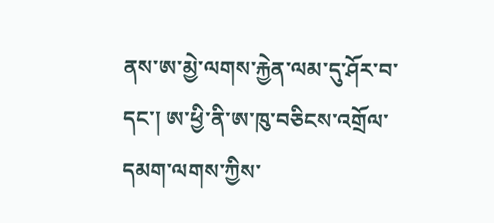ནས་ཨ་མྱེ་ལགས་རྐྱེན་ལམ་དུ་ཤོར་བ་དང་། ཨ་ཕྱི་ནི་ཨ་ཁུ་བཅིངས་འགྲོལ་དམག་ལགས་ཀྱིས་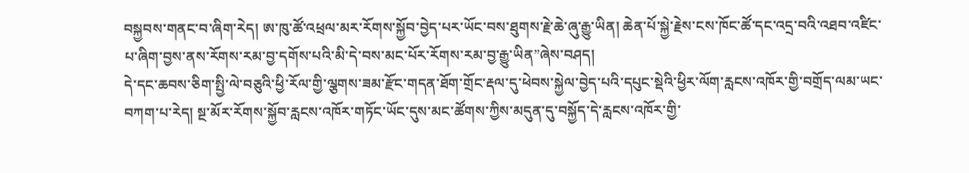བསྐྱབས་གནང་བ་ཞིག་རེད། ཨ་ཁུ་ཚོ་འཕྲལ་མར་རོགས་སྐྱོབ་བྱེད་པར་ཡོང་བས་ཐུགས་རྗེ་ཆེ་ཞུ་རྒྱུ་ཡིན། ཆེན་པོ་སྐྱེ་རྗེས་ངས་ཁོང་ཚོ་དང་འདྲ་བའི་འཐབ་འཛིང་པ་ཞིག་བྱས་ནས་རོགས་རམ་བྱ་དགོས་པའི་མི་དེ་བས་མང་པོར་རོགས་རམ་བྱ་རྒྱུ་ཡིན”ཞེས་བཤད།
དེ་དང་ཆབས་ཅིག་སྤྱི་ལེ་བཅུའི་ཕྱི་རོལ་གྱི་ལྕགས་ཟམ་རྫོང་གདན་ཐོག་གྲོང་རྡལ་དུ་ཕེབས་སྐྱེལ་བྱེད་པའི་དཔུང་སྡེའི་ཕྱིར་ལོག་རླངས་འཁོར་གྱི་བགྲོད་ལམ་ཡང་བཀག་པ་རེད། སྔ་མོར་རོགས་སྐྱོབ་རླངས་འཁོར་གཏོང་ཡོང་དུས་མང་ཚོགས་ཀྱིས་མདུན་དུ་བསྐྱོད་དེ་རླངས་འཁོར་གྱི་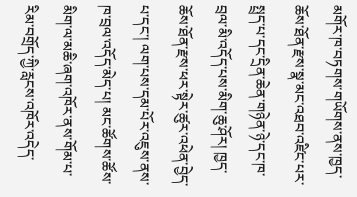མགོར་ཁ་བཏགས་གཡོགས་ནས་ཁྱད་ཆོས་ཐོན་རྫས་སྣ་མང་འཐབ་འཛིང་པར་སྤྲད་པ་དང་དྲིན་ཆེན་གཉེན་ཉེ་དང་ཁ་བྲལ་མི་འདོད་པས་མིག་ཆུ་ཤོར། ཁྱད་ཆོས་ཐོན་རྫས་ཕར་སྟེར་ཚུར་འཕེན་བྱེད་པ་དང་། ལག་པས་དམ་པོར་འཇུས་ནས་ཁ་བྲལ་འདོད་མེད་པ། མང་ཚོགས་ཚོས་མིག་ལ་མཆི་ཞག་འཁོར་ནས་གོམ་པ་རིམ་བགྲོད་ཀྱི་རླངས་འཁོར་འདེད་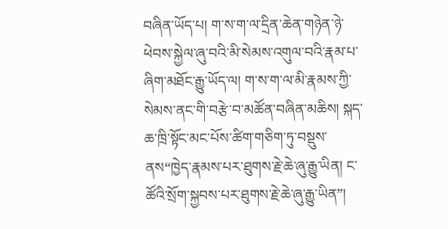བཞིན་ཡོད་པ། ག་ས་ག་ལ་དྲིན་ཆེན་གཉེན་ཉེ་ཕེབས་སྐྱེལ་ཞུ་བའི་མི་སེམས་འགུལ་བའི་རྣམ་པ་ཞིག་མཐོང་རྒྱུ་ཡོད་ལ། ག་ས་ག་ལ་མི་རྣམས་ཀྱི་སེམས་ནང་གི་བརྩེ་བ་མཚོན་བཞིན་མཆིས། སྐད་ཆ་ཁྲི་སྟོང་མང་པོས་ཚིག་གཅིག་ཏུ་བསྡུས་ནས“ཁྱེད་རྣམས་པར་ཐུགས་རྗེ་ཆེ་ཞུ་རྒྱུ་ཡིན། ང་ཚོའི་སྲོག་སྐྱབས་པར་ཐུགས་རྗེ་ཆེ་ཞུ་རྒྱུ་ཡིན”།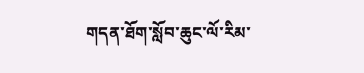གདན་ཐོག་སློབ་ཆུང་ལོ་རིམ་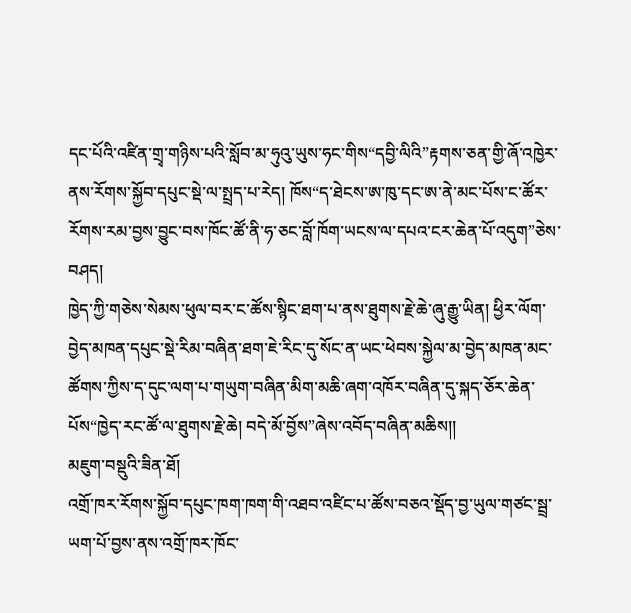དང་པོའི་འཛིན་གྲྭ་གཉིས་པའི་སློབ་མ་ཧུའུ་ཡུས་ཧང་གིས“དབྱི་ལིའི”རྟགས་ཅན་གྱི་ཞོ་འཁྱེར་ནས་རོགས་སྐྱོབ་དཔུང་སྡེ་ལ་སྤྲད་པ་རེད། ཁོས“ད་ཐེངས་ཨ་ཁུ་དང་ཨ་ནེ་མང་པོས་ང་ཚོར་རོགས་རམ་བྱས་བྱུང་བས་ཁོང་ཚོ་ནི་ཧ་ཅང་བློ་ཁོག་ཡངས་ལ་དཔའ་ངར་ཆེན་པོ་འདུག”ཅེས་བཤད།
ཁྱེད་ཀྱི་གཅེས་སེམས་ཕུལ་བར་ང་ཚོས་སྙིང་ཐག་པ་ནས་ཐུགས་རྗེ་ཆེ་ཞུ་རྒྱུ་ཡིན། ཕྱིར་ལོག་བྱེད་མཁན་དཔུང་སྡེ་རིམ་བཞིན་ཐག་ཇེ་རིང་དུ་སོང་ན་ཡང་ཕེབས་སྐྱེལ་མ་བྱེད་མཁན་མང་ཚོགས་ཀྱིས་ད་དུང་ལག་པ་གཡུག་བཞིན་མིག་མཆི་ཞག་འཁོར་བཞིན་དུ་སྐད་ཅོར་ཆེན་པོས“ཁྱེད་རང་ཚོ་ལ་ཐུགས་རྗེ་ཆེ། བདེ་མོ་བྱོས”ཞེས་འབོད་བཞིན་མཆིས།།
མཇུག་བསྡུའི་ཟིན་ཐོ།
འགྲོ་ཁར་རོགས་སྐྱོབ་དཔུང་ཁག་ཁག་གི་འཐབ་འཛིང་པ་ཚོས་བཅའ་སྡོད་བྱ་ཡུལ་གཙང་སྦྲ་ཡག་པོ་བྱས་ནས་འགྲོ་ཁར་ཁོང་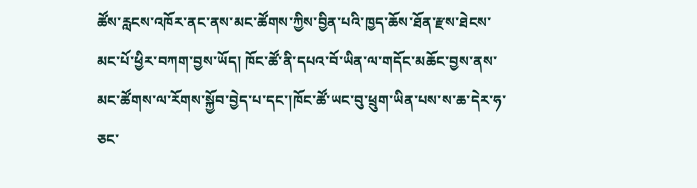ཚོས་རླངས་འཁོར་ནང་ནས་མང་ཚོགས་ཀྱིས་བྱིན་པའི་ཁྱད་ཆོས་ཐོན་རྫས་ཐེངས་མང་པོ་ཕྱིར་བཀག་བྱས་ཡོད། ཁོང་ཚོ་ནི་དཔའ་བོ་ཡིན་ལ་གདོང་མཆོང་བྱས་ནས་མང་ཚོགས་ལ་རོགས་སྐྱོབ་བྱེད་པ་དང་།ཁོང་ཚོ་ཡང་བུ་ཕྲུག་ཡིན་པས་ས་ཆ་དེར་ཧ་ཅང་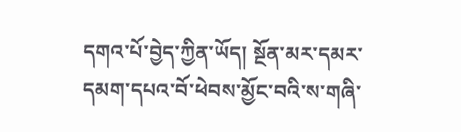དགའ་པོ་བྱེད་ཀྱིན་ཡོད། སྔོན་མར་དམར་དམག་དཔའ་བོ་ཕེབས་མྱོང་བའི་ས་གཞི་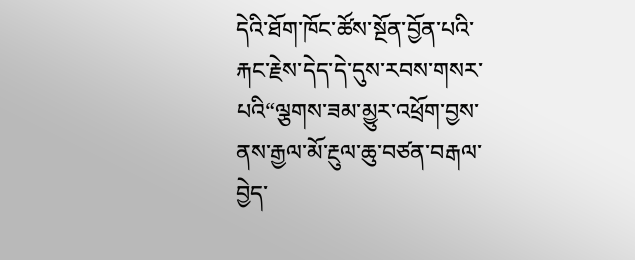དེའི་ཐོག་ཁོང་ཚོས་སྔོན་བྱོན་པའི་རྐང་རྗེས་དེད་དེ་དུས་རབས་གསར་པའི“ལྕགས་ཟམ་མྱུར་འཕྲོག་བྱས་ནས་རྒྱལ་མོ་རྔུལ་ཆུ་བཙན་བརྒལ་བྱེད་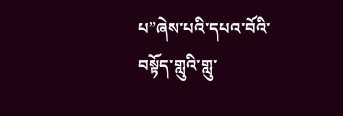པ”ཞེས་པའི་དཔའ་བོའི་བསྟོད་གླུའི་གླུ་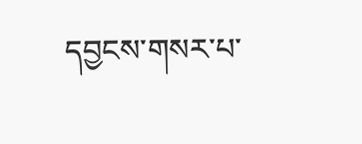དབྱངས་གསར་པ་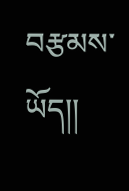བརྩམས་ཡོད།།